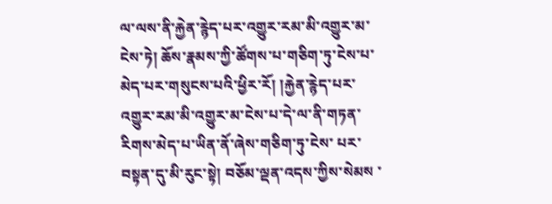ལ་ལས་ནི་རྐྱེན་རྙེད་པར་འགྱུར་རམ་མི་འགྱུར་མ་ངེས་ཏེ། ཆོས་རྣམས་ཀྱི་ཚོགས་པ་གཅིག་ཏུ་ངེས་པ་མེད་པར་གསུངས་པའི་ཕྱིར་རོ། །རྐྱེན་རྙེད་པར་འགྱུར་རམ་མི་འགྱུར་མ་ངེས་པ་དེ་ལ་ནི་གཏན་རིགས་མེད་པ་ཡིན་ནོ་ཞེས་གཅིག་ཏུ་ངེས་ པར་བསྟན་དུ་མི་རུང་སྟེ། བཅོམ་ལྡན་འདས་ཀྱིས་སེམས ་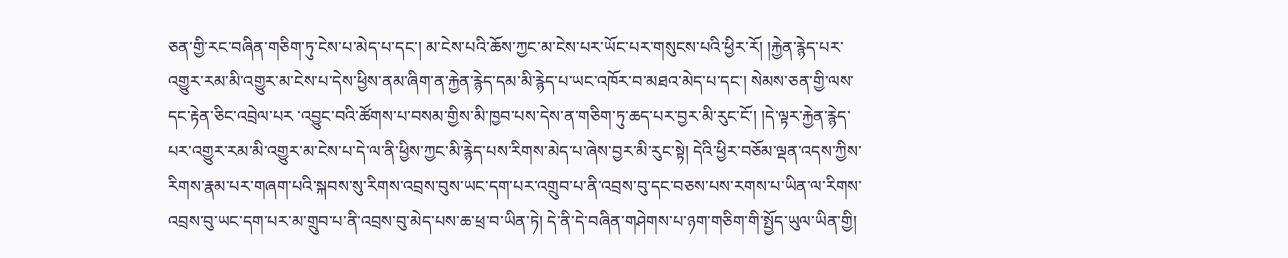ཅན་གྱི་རང་བཞིན་གཅིག་ཏུ་ངེས་པ་མེད་པ་དང་། མ་ངེས་པའི་ཆོས་ཀྱང་མ་ངེས་པར་ཡོང་པར་གསུངས་པའི་ཕྱིར་རོ། །རྐྱེན་རྙེད་པར་འགྱུར་རམ་མི་འགྱུར་མ་ངེས་པ་དེས་ཕྱིས་ནམ་ཞིག་ན་རྐྱེན་རྙེད་དམ་མི་རྙེད་པ་ཡང་འཁོར་བ་མཐའ་མེད་པ་དང་། སེམས་ཅན་གྱི་ལས་དང་རྟེན་ཅིང་འབྲེལ་པར ་འབྱུང་བའི་ཚོགས་པ་བསམ་གྱིས་མི་ཁྱབ་པས་དེས་ན་གཅིག་ཏུ་ཆད་པར་བྱར་མི་རུང་ངོ་། །དེ་ལྟར་རྐྱེན་རྙེད་པར་འགྱུར་རམ་མི་འགྱུར་མ་ངེས་པ་དེ་ལ་ནི་ཕྱིས་ཀྱང་མི་རྙེད་པས་རིགས་མེད་པ་ཞེས་བྱར་མི་རུང་སྟེ། དེའི་ཕྱིར་བཅོམ་ལྡན་འདས་ཀྱིས་རིགས་རྣམ་པར་གཞག་པའི་སྐབས་སུ་རིགས་འབྲས་བུས་ཡང་དག་པར་འགྲུབ་པ་ནི་འབྲས་བུ་དང་བཅས་པས་རགས་པ་ཡིན་ལ་རིགས་འབྲས་བུ་ཡང་དག་པར་མ་གྲུབ་པ་ནི་འབྲས་བུ་མེད་པས་ཆ་ཕྲ་བ་ཡིན་ཏེ། དེ་ནི་དེ་བཞིན་གཤེགས་པ་ཉག་གཅིག་གི་སྤྱོད་ཡུལ་ཡིན་གྱི།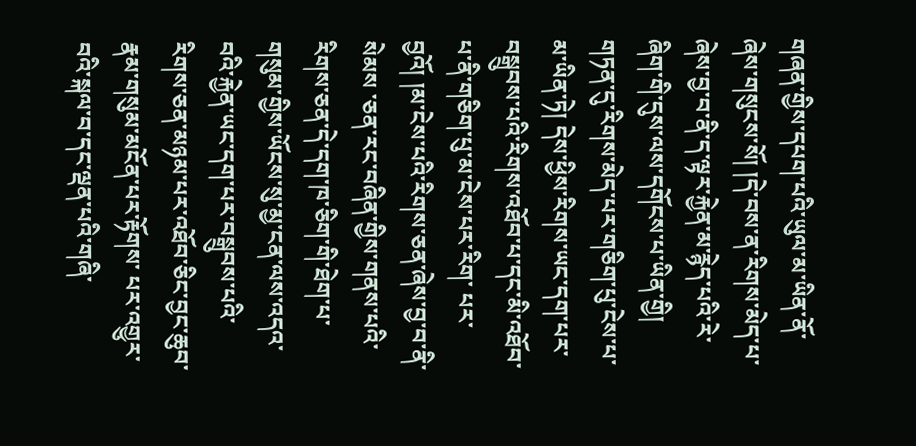གཞན་གྱིས་དཔག་པའི་ཡུལ་མ་ཡིན་ནོ་ཞེས་གསུངས་སོ། །དེ་བས་ན་རིགས་མེད་པ་ཞེས་བྱ་བ་ནི་ད་ལྟར་རྐྱེན་མ་རྙེད་པའི་རེ་ཞིག་གི་དུས་ལས་དགོངས་པ་ཡིན་གྱི། གཏན་དུ་རིགས་མེད་པར་གཅིག་པུ་ངེས་པ་མ་ཡིན་ཏེ། དེས་ཕྱིས་རིགས་ཡང་དག་པར་བསྒྲུབས་པའི་རིགས་འཐོབ་པ་དང་མི་འཐོབ་པ་ནི་གཅིག་པུ་མ་ངེས་པར་རིག་ པར་བྱའོ། །མ་ངེས་པའི་རིགས་ཅན་ཞེས་བྱ་བ་ནི་སེམས ་ཅན་རང་བཞིན་གྱིས་གནས་པའི་རིགས་ཅན་དེ་དག་ཁ་ཅིག་གི་ཐེག་པ་གསུམ་གྱིས་ཡོངས་སུ་མྱ་ངན་ལས་འདའ་བའི་རྐྱེན་ཡང་དག་པར་བསྒྲུབས་པའི་རིགས་ཅན་མཉམ་པར་འཐོབ་ཅིང་བྱང་ཆུབ་རྣམ་གསུམ་མངོན་པར་རྟོགས་ པར་འགྱུར་བའི་སྐལ་བ་དང་ལྡན་པའི་གཞི་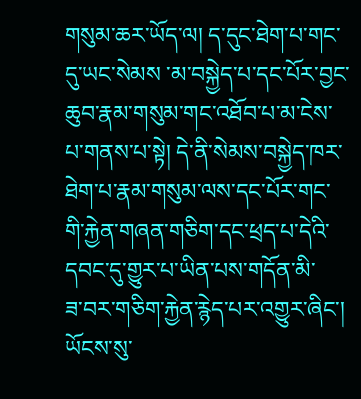གསུམ་ཆར་ཡོད་ལ། ད་དུང་ཐེག་པ་གང་དུ་ཡང་སེམས ་མ་བསྐྱེད་པ་དང་པོར་བྱང་ཆུབ་རྣམ་གསུམ་གང་འཐོབ་པ་མ་ངེས་པ་གནས་པ་སྟེ། དེ་ནི་སེམས་བསྐྱེད་ཁར་ཐེག་པ་རྣམ་གསུམ་ལས་དང་པོར་གང་གི་རྐྱེན་གཞན་གཅིག་དང་ཕྲད་པ་དེའི་དབང་དུ་གྱུར་པ་ཡིན་པས་གདོན་མི་
ཟ་བར་གཅིག་རྐྱེན་རྙེད་པར་འགྱུར་ཞིང་། ཡོངས་སུ་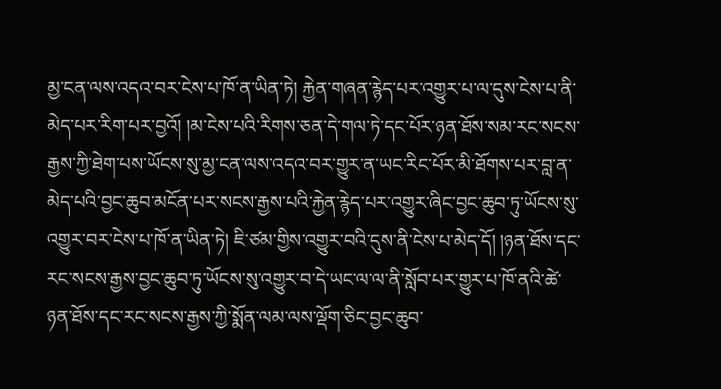མྱ་ངན་ལས་འདའ་བར་ངེས་པ་ཁོ་ན་ཡིན་ཏེ། རྐྱེན་གཞན་རྙེད་པར་འགྱུར་པ་ལ་དུས་ངེས་པ་ནི་མེད་པར་རིག་པར་བྱའོ། །མ་ངེས་པའི་རིགས་ཅན་དེ་གལ་ཏེ་དང་པོར་ཉན་ཐོས་སམ་རང་སངས་རྒྱས་ཀྱི་ཐེག་པས་ཡོངས་སུ་མྱ་ངན་ལས་འདའ་བར་གྱུར་ན་ཡང་རིང་པོར་མི་ཐོགས་པར་བླ་ན་མེད་པའི་བྱང་ཆུབ་མངོན་པར་སངས་རྒྱས་པའི་རྐྱེན་རྙེད་པར་འགྱུར་ཞིང་བྱང་ཆུབ་ཏུ་ཡོངས་སུ་འགྱུར་བར་ངེས་པ་ཁོ་ན་ཡིན་ཏེ། ཇི་ཙམ་གྱིས་འགྱུར་བའི་དུས་ནི་ངེས་པ་མེད་དོ། །ཉན་ཐོས་དང་རང་སངས་རྒྱས་བྱང་ཆུབ་ཏུ་ཡོངས་སུ་འགྱུར་བ་དེ་ཡང་ལ་ལ་ནི་སློབ་པར་གྱུར་པ་ཁོ་ནའི་ཚེ་ཉན་ཐོས་དང་རང་སངས་རྒྱས་ཀྱི་སྨོན་ལམ་ལས་ལྡོག་ཅིང་བྱང་ཆུབ་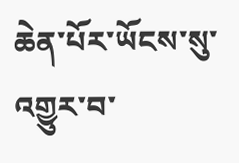ཆེན་པོར་ཡོངས་སུ་འགྱུར་བ་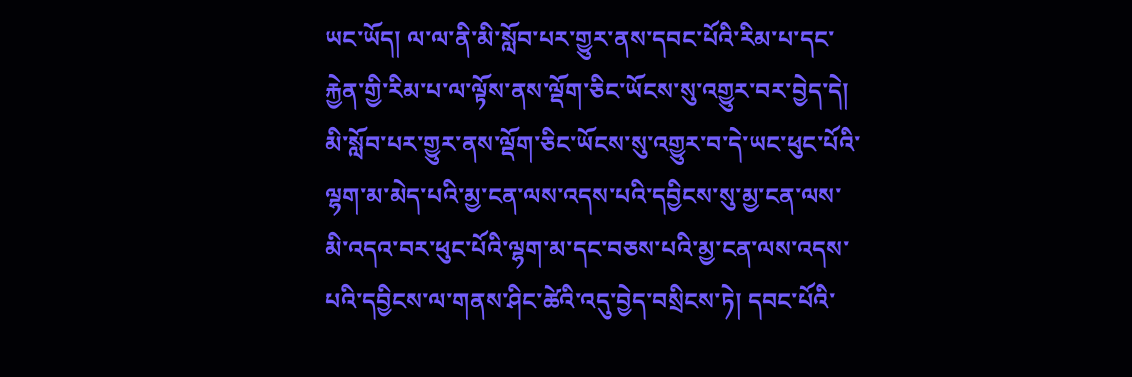ཡང་ཡོད། ལ་ལ་ནི་མི་སློབ་པར་གྱུར་ནས་དབང་པོའི་རིམ་པ་དང་རྐྱེན་གྱི་རིམ་པ་ལ་ལྟོས་ནས་ལྡོག་ཅིང་ཡོངས་སུ་འགྱུར་བར་བྱེད་དེ། མི་སློབ་པར་གྱུར་ནས་ལྡོག་ཅིང་ཡོངས་སུ་འགྱུར་བ་དེ་ཡང་ཕུང་པོའི་ལྷག་མ་མེད་པའི་མྱ་ངན་ལས་འདས་པའི་དབྱིངས་སུ་མྱ་ངན་ལས་མི་འདའ་བར་ཕུང་པོའི་ལྷག་མ་དང་བཅས་པའི་མྱ་ངན་ལས་འདས་པའི་དབྱིངས་ལ་གནས་ཤིང་ཚེའི་འདུ་བྱེད་བསྲིངས་ཏེ། དབང་པོའི་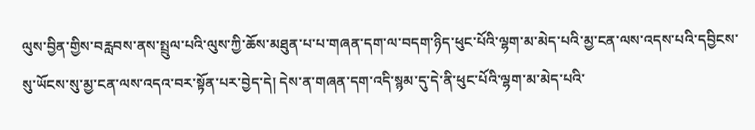ལུས་བྱིན་གྱིས་བརླབས་ནས་སྤྲུལ་པའི་ལུས་ཀྱི་ཆོས་མཐུན་པ་པ་གཞན་དག་ལ་བདག་ཉིད་ཕུང་པོའི་ལྷག་མ་མེད་པའི་མྱ་ངན་ལས་འདས་པའི་དབྱིངས་སུ་ཡོངས་སུ་མྱ་ངན་ལས་འདའ་བར་སྟོན་པར་བྱེད་དེ། དེས་ན་གཞན་དག་འདི་སྙམ་དུ་དེ་ནི་ཕུང་པོའི་ལྷག་མ་མེད་པའི་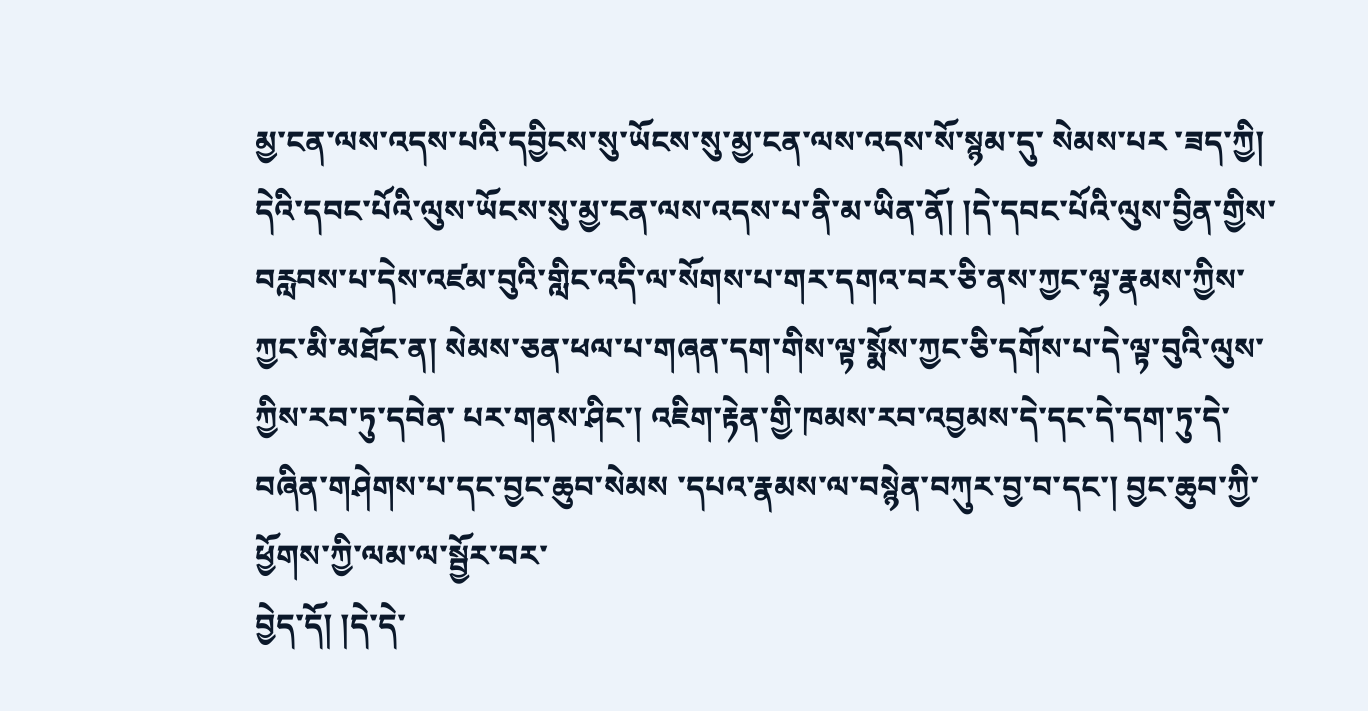མྱ་ངན་ལས་འདས་པའི་དབྱིངས་སུ་ཡོངས་སུ་མྱ་ངན་ལས་འདས་སོ་སྙམ་དུ་ སེམས་པར ་ཟད་ཀྱི། དེའི་དབང་པོའི་ལུས་ཡོངས་སུ་མྱ་ངན་ལས་འདས་པ་ནི་མ་ཡིན་ནོ། །དེ་དབང་པོའི་ལུས་བྱིན་གྱིས་བརླབས་པ་དེས་འཛམ་བུའི་གླིང་འདི་ལ་སོགས་པ་གར་དགའ་བར་ཅི་ནས་ཀྱང་ལྷ་རྣམས་ཀྱིས་ཀྱང་མི་མཐོང་ན། སེམས་ཅན་ཕལ་པ་གཞན་དག་གིས་ལྟ་སྨོས་ཀྱང་ཅི་དགོས་པ་དེ་ལྟ་བུའི་ལུས་ཀྱིས་རབ་ཏུ་དབེན་ པར་གནས་ཤིང་། འཇིག་རྟེན་གྱི་ཁམས་རབ་འབྱམས་དེ་དང་དེ་དག་ཏུ་དེ་བཞིན་གཤེགས་པ་དང་བྱང་ཆུབ་སེམས ་དཔའ་རྣམས་ལ་བསྙེན་བཀུར་བྱ་བ་དང་། བྱང་ཆུབ་ཀྱི་ཕྱོགས་ཀྱི་ལམ་ལ་སྦྱོར་བར་
བྱེད་དོ། །དེ་དེ་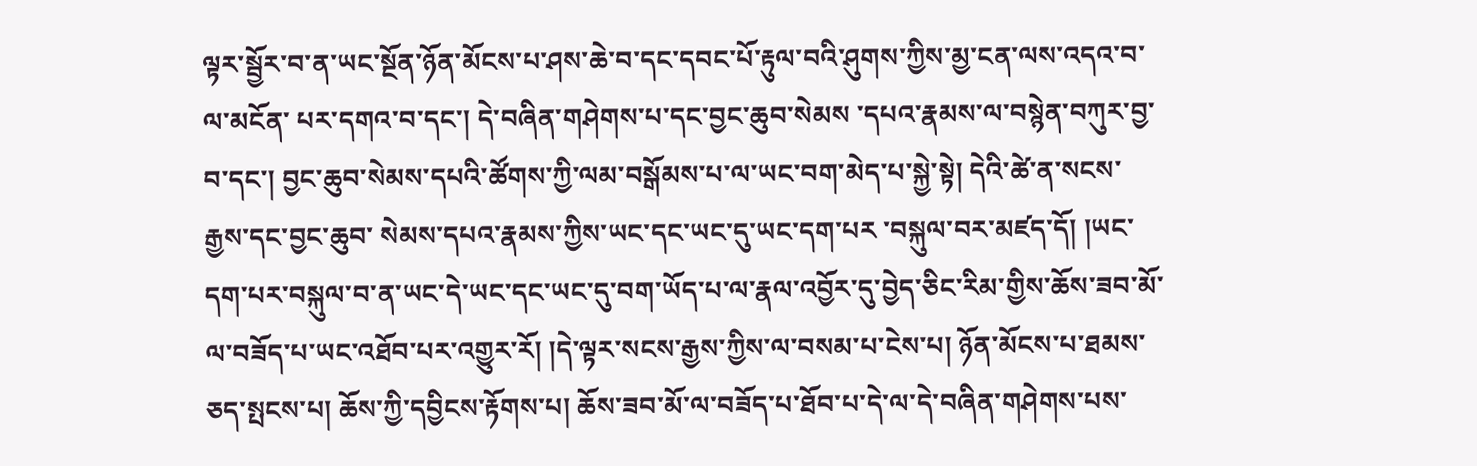ལྟར་སྦྱོར་བ་ན་ཡང་སྔོན་ཉོན་མོངས་པ་ཤས་ཆེ་བ་དང་དབང་པོ་རྟུལ་བའི་ཤུགས་ཀྱིས་མྱ་ངན་ལས་འདའ་བ་ལ་མངོན་ པར་དགའ་བ་དང་། དེ་བཞིན་གཤེགས་པ་དང་བྱང་ཆུབ་སེམས ་དཔའ་རྣམས་ལ་བསྙེན་བཀུར་བྱ་བ་དང་། བྱང་ཆུབ་སེམས་དཔའི་ཚོགས་ཀྱི་ལམ་བསྒོམས་པ་ལ་ཡང་བག་མེད་པ་སྐྱེ་སྟེ། དེའི་ཚེ་ན་སངས་རྒྱས་དང་བྱང་ཆུབ་ སེམས་དཔའ་རྣམས་ཀྱིས་ཡང་དང་ཡང་དུ་ཡང་དག་པར ་བསྐུལ་བར་མཛད་དོ། །ཡང་དག་པར་བསྐུལ་བ་ན་ཡང་དེ་ཡང་དང་ཡང་དུ་བག་ཡོད་པ་ལ་རྣལ་འབྱོར་དུ་བྱེད་ཅིང་རིམ་གྱིས་ཆོས་ཟབ་མོ་ལ་བཟོད་པ་ཡང་འཐོབ་པར་འགྱུར་རོ། །དེ་ལྟར་སངས་རྒྱས་ཀྱིས་ལ་བསམ་པ་ངེས་པ། ཉོན་མོངས་པ་ཐམས་ཅད་སྤངས་པ། ཆོས་ཀྱི་དབྱིངས་རྟོགས་པ། ཆོས་ཟབ་མོ་ལ་བཟོད་པ་ཐོབ་པ་དེ་ལ་དེ་བཞིན་གཤེགས་པས་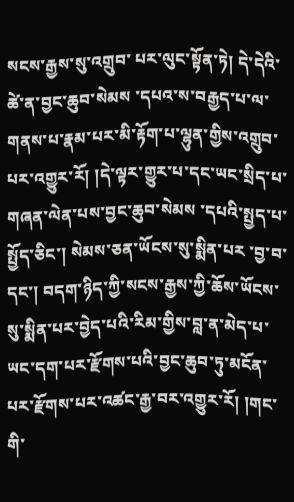སངས་རྒྱས་སུ་འགྲུབ་ པར་ལུང་སྟོན་ཏེ། དེ་དེའི་ཚེ་ན་བྱང་ཆུབ་སེམས ་དཔའ་ས་བརྒྱད་པ་ལ་གནས་པ་རྣམ་པར་མི་རྟོག་པ་ལྷུན་གྱིས་འགྲུབ་ པར་འགྱུར་རོ། །དེ་ལྟར་གྱུར་པ་དང་ཡང་སྲིད་པ་གཞན་ལེན་པས་བྱང་ཆུབ་སེམས ་དཔའི་སྤྱད་པ་སྤྱོད་ཅིང་། སེམས་ཅན་ཡོངས་སུ་སྨིན་པར ་བྱ་བ་དང་། བདག་ཉིད་ཀྱི་སངས་རྒྱས་ཀྱི་ཆོས་ཡོངས་སུ་སྨིན་པར་བྱེད་པའི་རིམ་གྱིས་བླ་ན་མེད་པ་ཡང་དག་པར་རྫོགས་པའི་བྱང་ཆུབ་ཏུ་མངོན་པར་རྫོགས་པར་འཚང་རྒྱ་བར་འགྱུར་རོ། །གང་གི་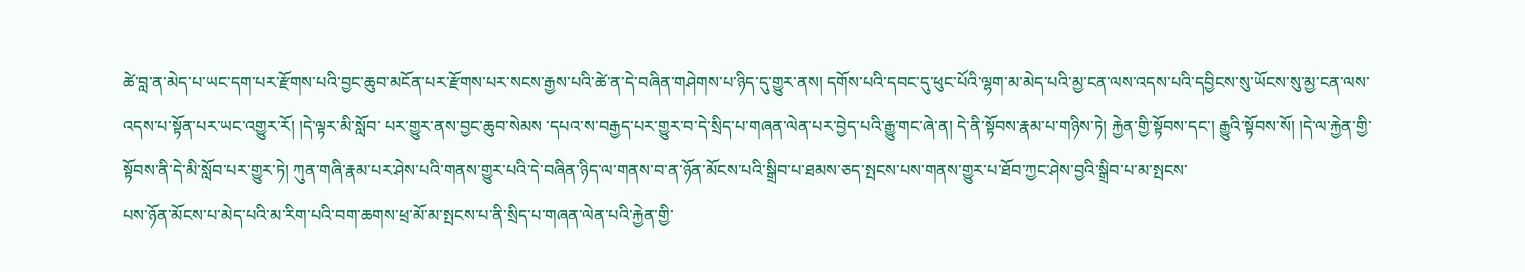ཚེ་བླ་ན་མེད་པ་ཡང་དག་པར་རྫོགས་པའི་བྱང་ཆུབ་མངོན་པར་རྫོགས་པར་སངས་རྒྱས་པའི་ཚེ་ན་དེ་བཞིན་གཤེགས་པ་ཉིད་དུ་གྱུར་ནས། དགོས་པའི་དབང་དུ་ཕུང་པོའི་ལྷག་མ་མེད་པའི་མྱ་ངན་ལས་འདས་པའི་དབྱིངས་སུ་ཡོངས་སུ་མྱ་ངན་ལས་འདས་པ་སྟོན་པར་ཡང་འགྱུར་རོ། །དེ་ལྟར་མི་སློབ་ པར་གྱུར་ནས་བྱང་ཆུབ་སེམས ་དཔའ་ས་བརྒྱད་པར་གྱུར་བ་དེ་སྲིད་པ་གཞན་ལེན་པར་བྱེད་པའི་རྒྱུ་གང་ཞེ་ན། དེ་ནི་སྟོབས་རྣམ་པ་གཉིས་ཏེ། རྐྱེན་གྱི་སྟོབས་དང་། རྒྱུའི་སྟོབས་སོ། །དེ་ལ་རྐྱེན་གྱི་སྟོབས་ནི་དེ་མི་སློབ་པར་གྱུར་ཏེ། ཀུན་གཞི་རྣམ་པར་ཤེས་པའི་གནས་གྱུར་པའི་དེ་བཞིན་ཉིད་ལ་གནས་བ་ན་ཉོན་མོངས་པའི་སྒྲིབ་པ་ཐམས་ཅད་སྤངས་པས་གནས་གྱུར་པ་ཐོབ་ཀྱང་ཤེས་བྱའི་སྒྲིབ་པ་མ་སྤངས་
པས་ཉོན་མོངས་པ་མེད་པའི་མ་རིག་པའི་བག་ཆགས་ཕྲ་མོ་མ་སྤངས་པ་ནི་སྲིད་པ་གཞན་ལེན་པའི་རྐྱེན་གྱི་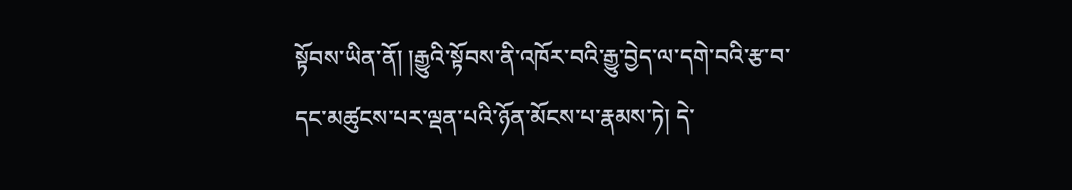སྟོབས་ཡིན་ནོ། །རྒྱུའི་སྟོབས་ནི་འཁོར་བའི་རྒྱུ་བྱེད་ལ་དགེ་བའི་རྩ་བ་དང་མཚུངས་པར་ལྡན་པའི་ཉོན་མོངས་པ་རྣམས་ཏེ། དེ་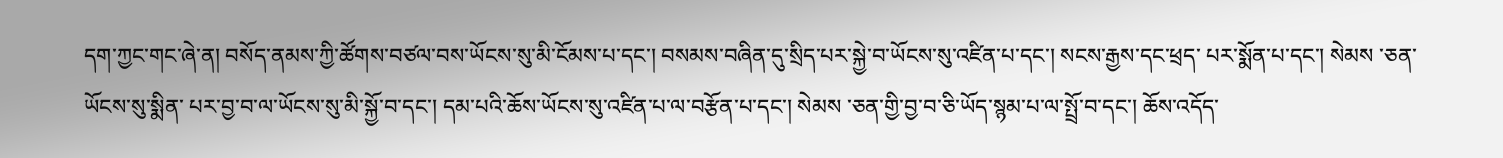དག་ཀྱང་གང་ཞེ་ན། བསོད་ནམས་ཀྱི་ཚོགས་བཙལ་བས་ཡོངས་སུ་མི་ངོམས་པ་དང་། བསམས་བཞིན་དུ་སྲིད་པར་སྐྱེ་བ་ཡོངས་སུ་འཛིན་པ་དང་། སངས་རྒྱས་དང་ཕྲད་ པར་སྨོན་པ་དང་། སེམས ་ཅན་ཡོངས་སུ་སྨིན་ པར་བྱ་བ་ལ་ཡོངས་སུ་མི་སྐྱོ་བ་དང་། དམ་པའི་ཆོས་ཡོངས་སུ་འཛིན་པ་ལ་བརྩོན་པ་དང་། སེམས ་ཅན་གྱི་བྱ་བ་ཅི་ཡོད་སྙམ་པ་ལ་སྤྲོ་བ་དང་། ཆོས་འདོད་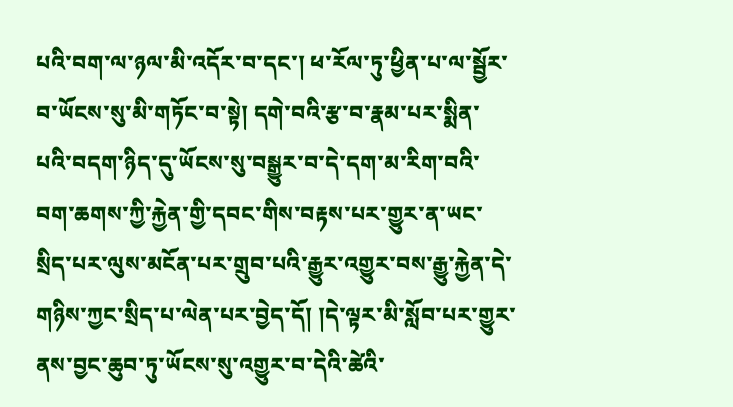པའི་བག་ལ་ཉལ་མི་འདོར་བ་དང་། ཕ་རོལ་ཏུ་ཕྱིན་པ་ལ་སྦྱོར་བ་ཡོངས་སུ་མི་གཏོང་བ་སྟེ། དགེ་བའི་རྩ་བ་རྣམ་པར་སྨིན་པའི་བདག་ཉིད་དུ་ཡོངས་སུ་བསྒྱུར་བ་དེ་དག་མ་རིག་བའི་བག་ཆགས་ཀྱི་རྐྱེན་གྱི་དབང་གིས་བརྟས་པར་གྱུར་ན་ཡང་སྲིད་པར་ལུས་མངོན་པར་གྲུབ་པའི་རྒྱུར་འགྱུར་བས་རྒྱུ་རྐྱེན་དེ་གཉིས་ཀྱང་སྲིད་པ་ལེན་པར་བྱེད་དོ། །དེ་ལྟར་མི་སློབ་པར་གྱུར་ནས་བྱང་ཆུབ་ཏུ་ཡོངས་སུ་འགྱུར་བ་དེའི་ཚེའི་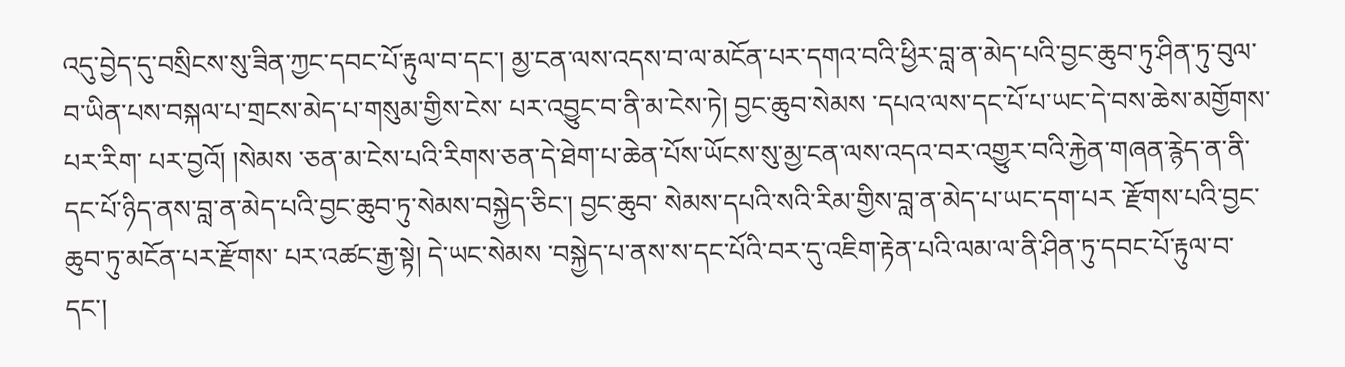འདུ་བྱེད་དུ་བསྲིངས་སུ་ཟིན་ཀྱང་དབང་པོ་རྟུལ་བ་དང་། མྱ་ངན་ལས་འདས་བ་ལ་མངོན་པར་དགའ་བའི་ཕྱིར་བླ་ན་མེད་པའི་བྱང་ཆུབ་ཏུ་ཤིན་ཏུ་བུལ་བ་ཡིན་པས་བསྐལ་པ་གྲངས་མེད་པ་གསུམ་གྱིས་ངེས་ པར་འབྱུང་བ་ནི་མ་ངེས་ཏེ། བྱང་ཆུབ་སེམས ་དཔའ་ལས་དང་པོ་པ་ཡང་དེ་བས་ཆེས་མགྱོགས་པར་རིག་ པར་བྱའོ། །སེམས ་ཅན་མ་ངེས་པའི་རིགས་ཅན་དེ་ཐེག་པ་ཆེན་པོས་ཡོངས་སུ་མྱ་ངན་ལས་འདའ་བར་འགྱུར་བའི་རྐྱེན་གཞན་རྙེད་ན་ནི་དང་པོ་ཉིད་ནས་བླ་ན་མེད་པའི་བྱང་ཆུབ་ཏུ་སེམས་བསྐྱེད་ཅིང་། བྱང་ཆུབ་ སེམས་དཔའི་སའི་རིམ་གྱིས་བླ་ན་མེད་པ་ཡང་དག་པར ་རྫོགས་པའི་བྱང་ཆུབ་ཏུ་མངོན་པར་རྫོགས་ པར་འཚང་རྒྱ་སྟེ། དེ་ཡང་སེམས ་བསྐྱེད་པ་ནས་ས་དང་པོའི་བར་དུ་འཇིག་རྟེན་པའི་ལམ་ལ་ནི་ཤིན་ཏུ་དབང་པོ་རྟུལ་བ་དང་།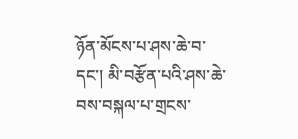ཉོན་མོངས་པ་ཤས་ཆེ་བ་དང་། མི་བརྩོན་པའི་ཤས་ཆེ་བས་བསྐལ་པ་གྲངས་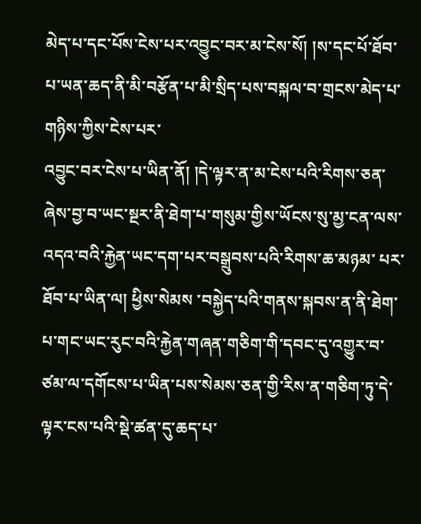མེད་པ་དང་པོས་ངེས་པར་འབྱུང་བར་མ་ངེས་སོ། །ས་དང་པོ་ཐོབ་པ་ཡན་ཆད་ནི་མི་བརྩོན་པ་མི་སྲིད་པས་བསྐལ་བ་གྲངས་མེད་པ་གཉིས་ཀྱིས་ངེས་པར་
འབྱུང་བར་ངེས་པ་ཡིན་ནོ། །དེ་ལྟར་ན་མ་ངེས་པའི་རིགས་ཅན་ཞེས་བྱ་བ་ཡང་སྔར་ནི་ཐེག་པ་གསུམ་གྱིས་ཡོངས་སུ་མྱ་ངན་ལས་འདའ་བའི་རྐྱེན་ཡང་དག་པར་བསྒྲུབས་པའི་རིགས་ཆ་མཉམ་ པར་ཐོབ་པ་ཡིན་ལ། ཕྱིས་སེམས ་བསྐྱེད་པའི་གནས་སྐབས་ན་ནི་ཐེག་པ་གང་ཡང་རུང་བའི་རྐྱེན་གཞན་གཅིག་གི་དབང་དུ་འགྱུར་བ་ཙམ་ལ་དགོངས་པ་ཡིན་པས་སེམས་ཅན་གྱི་རིས་ན་གཅིག་ཏུ་དེ་ལྟར་ངས་པའི་སྡེ་ཚན་དུ་ཆད་པ་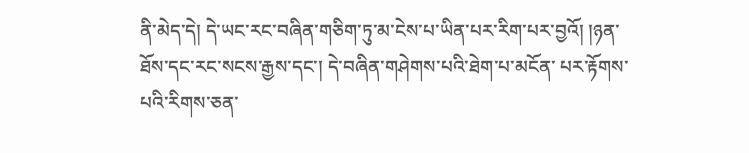ནི་མེད་དེ། དེ་ཡང་རང་བཞིན་གཅིག་ཏུ་མ་ངེས་པ་ཡིན་པར་རིག་པར་བྱའོ། །ཉན་ཐོས་དང་རང་སངས་རྒྱས་དང་། དེ་བཞིན་གཤེགས་པའི་ཐེག་པ་མངོན་ པར་རྟོགས་པའི་རིགས་ཅན་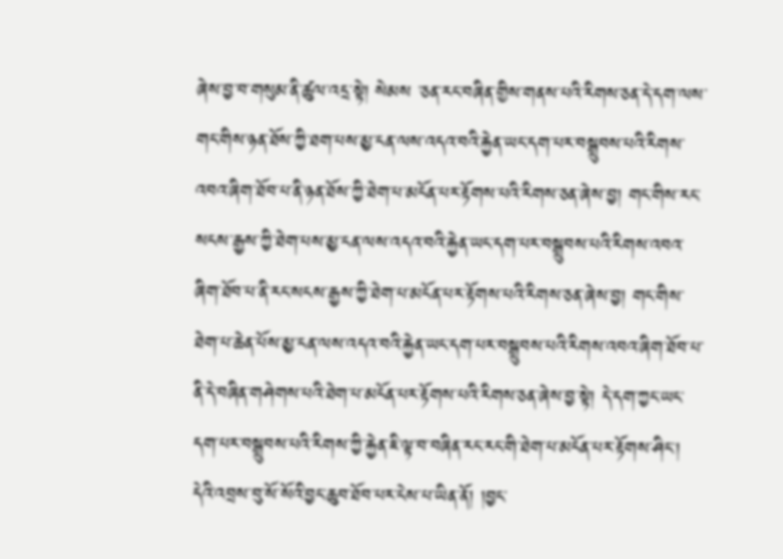ཞེས་བྱ་བ་གསུམ་ནི་ཚུལ་འདྲ་སྟེ། སེམས ་ཅན་རང་བཞིན་གྱིས་གནས་པའི་རིགས་ཅན་དེ་དག་ལས་གང་གིས་ཉན་ཐོས་ཀྱི་ཐག་པས་མྱ་ངན་ལས་འདའ་བའི་རྐྱེན་ཡང་དག་པར་བསྒྲུབས་པའི་རིགས་འབའ་ཞིག་ཐོབ་པ་ནི་ཉན་ཐོས་ཀྱི་ཐེག་པ་མངོན་པར་རྟོགས་པའི་རིགས་ཅན་ཞེས་བྱ། གང་གིས་རང་སངས་རྒྱས་ཀྱི་ཐེག་པས་མྱ་ངན་ལས་འདའ་བའི་རྐྱེན་ཡང་དག་པར་བསྒྲུབས་པའི་རིགས་འབའ་ཞིག་ཐོབ་པ་ནི་རང་སངས་རྒྱས་ཀྱི་ཐེག་པ་མངོན་པར་རྟོགས་པའི་རིགས་ཅན་ཞེས་བྱ། གང་གིས་ཐེག་པ་ཆེན་པོས་མྱ་ངན་ལས་འདའ་བའི་རྐྱེན་ཡང་དག་པར་བསྒྲུབས་པའི་རིགས་འབའ་ཞིག་ཐོབ་པ་ནི་དེ་བཞིན་གཤེགས་པའི་ཐེག་པ་མངོན་པར་རྟོགས་པའི་རིགས་ཅན་ཞེས་བྱ་སྟེ། དེ་དག་ཀྱང་ཡང་དག་པར་བསྒྲུབས་པའི་རིགས་ཀྱི་རྐྱེན་ཇི་ལྟ་བ་བཞིན་རང་རང་གི་ཐེག་པ་མངོན་པར་རྟོགས་ཤིང་། དེའི་འབྲས་བུ་སོ་སོའི་བྱང་ཆུབ་ཐོབ་པར་ངེས་པ་ཡིན་ནོ། །བྱང་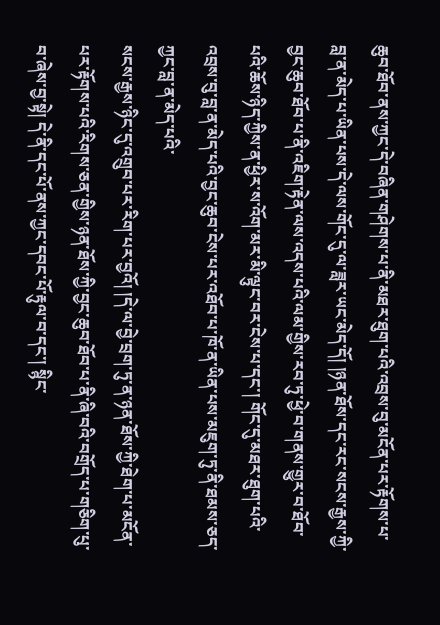ཆུབ་ཐོབ་ནས་ཀྱང་དེ་བཞིན་གཤེགས་པ་ནི་མཐར་ཐུག་པའི་འབྲས་བུ་མངོན་པར་རྟོགས་པ་བླ་ན་མེད་པ་ཡིན་པས་དེ་ལས་གོང་དུ་ལ་ཟླར་ཡང་མེད་དོ། །ཉན་ཐོས་དང་རང་སངས་རྒྱས་ཀྱི་བྱང་ཆུབ་ཐོབ་པ་ནི་འཇིག་རྟེན་ལས་འདས་པའི་ལམ་གྱིས་རབ་ཏུ་ཕྱེ་བ་གནས་གྱུར་བ་ཐོབ་པའི་ཆོས་ཉིད་ཀྱིས་ན་ཕྱིར་ས་འོག་མར་མི་ལྟུང་བར་ངེས་པ་དང་། གོང་དུ་མཐར་ཐུག་པའི་འབྲས་བུ་བླ་ན་མེད་པའི་བྱང་ཆུབ་ངེས་པར་འཐོབ་པ་ཁོ་ན་ཡིན་པས་མཇུག་ཏུ་ནི་ཐམས་ཅད་ཀྱང་བླ་ན་མེད་པའི་
སངས་རྒྱས་ཉིང་དུ་འགྲུབ་པར་རིག་པར་བྱའོ། །དེ་ལ་བྱེ་བྲག་ཏུ་ན་ཉན་ཐོས་ཀྱི་ཐེག་པ་མངོན་པར་རྟོགས་པའི་རིགས་ཅན་གྱིས་ཉན་ཐོས་ཀྱི་བྱང་ཆུབ་ཐོབ་པ་ནི་ཞི་བའི་བགྲོད་པ་གཅིག་པུ་བ་ཞེས་བྱ་སྟེ། དེ་ནི་དང་པོ་ནས་ཀྱང་དབང་པོ་རྟུལ་བ་དང་། སྙིང་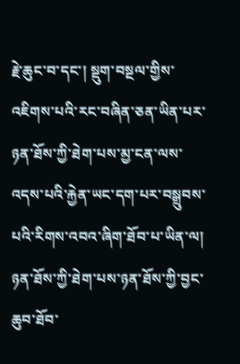རྗེ་ཆུང་བ་དང་། སྡུག་བསྔལ་གྱིས་འཇིགས་པའི་རང་བཞིན་ཅན་ཡིན་པར་ཉན་ཐོས་ཀྱི་ཐེག་པས་མྱ་ངན་ལས་འདས་པའི་རྐྱེན་ཡང་དག་པར་བསྒྲུབས་པའི་རིགས་འབའ་ཞིག་ཐོབ་པ་ཡིན་ལ། ཉན་ཐོས་ཀྱི་ཐེག་པས་ཉན་ཐོས་ཀྱི་བྱང་ཆུབ་ཐོབ་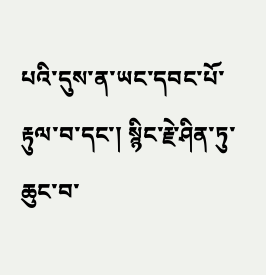པའི་དུས་ན་ཡང་དབང་པོ་རྟུལ་བ་དང་། སྙིང་རྗེ་ཤིན་ཏུ་ཆུང་བ་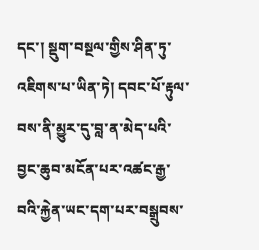དང་། སྡུག་བསྔལ་གྱིས་ཤིན་ཏུ་འཇིགས་པ་ཡིན་ཏེ། དབང་པོ་རྟུལ་བས་ནི་མྱུར་དུ་བླ་ན་མེད་པའི་བྱང་ཆུབ་མངོན་པར་འཚང་རྒྱ་བའི་རྐྱེན་ཡང་དག་པར་བསྒྲུབས་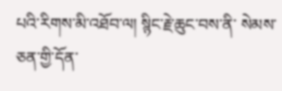པའི་རིགས་མི་འཐོབ་ལ། སྙིང་རྗེ་ཆུང་བས་ནི་ སེམས་ཅན་གྱི་དོན་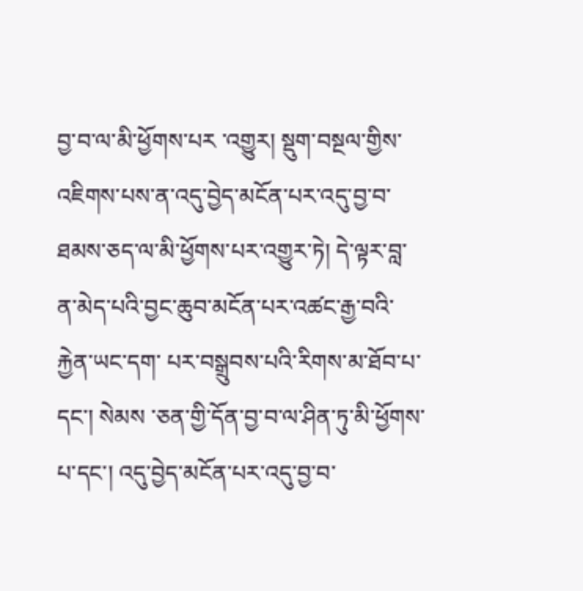བྱ་བ་ལ་མི་ཕྱོགས་པར ་འགྱུར། སྡུག་བསྔལ་གྱིས་འཇིགས་པས་ན་འདུ་བྱེད་མངོན་པར་འདུ་བྱ་བ་ཐམས་ཅད་ལ་མི་ཕྱོགས་པར་འགྱུར་ཏེ། དེ་ལྟར་བླ་ན་མེད་པའི་བྱང་ཆུབ་མངོན་པར་འཚང་རྒྱ་བའི་རྐྱེན་ཡང་དག་ པར་བསྒྲུབས་པའི་རིགས་མ་ཐོབ་པ་དང་། སེམས ་ཅན་གྱི་དོན་བྱ་བ་ལ་ཤིན་ཏུ་མི་ཕྱོགས་པ་དང་། འདུ་བྱེད་མངོན་པར་འདུ་བྱ་བ་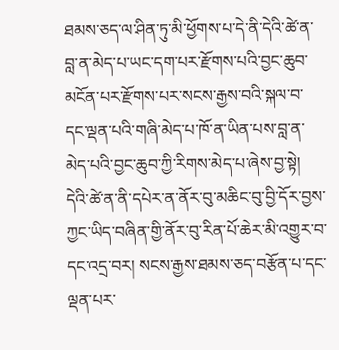ཐམས་ཅད་ལ་ཤིན་ཏུ་མི་ཕྱོགས་པ་དེ་ནི་དེའི་ཚེ་ན་བླ་ན་མེད་པ་ཡང་དག་པར་རྫོགས་པའི་བྱང་ཆུབ་མངོན་པར་རྫོགས་པར་སངས་རྒྱས་བའི་སྐལ་བ་དང་ལྡན་པའི་གཞི་མེད་པ་ཁོ་ན་ཡིན་པས་བླ་ན་མེད་པའི་བྱང་ཆུབ་ཀྱི་རིགས་མེད་པ་ཞེས་བྱ་སྟེ། དེའི་ཚེ་ན་ནི་དཔེར་ན་ནོར་བུ་མཆིང་བུ་བྱི་དོར་བྱས་ཀྱང་ཡིད་བཞིན་གྱི་ནོར་བུ་རིན་པོ་ཆེར་མི་འགྱུར་བ་དང་འདྲ་བར། སངས་རྒྱས་ཐམས་ཅད་བརྩོན་པ་དང་ལྡན་པར་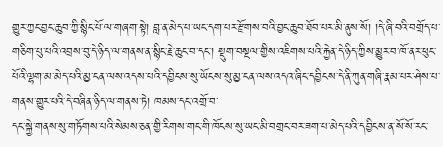གྱུར་ཀྱང་བྱང་ཆུབ་ཀྱི་སྙིང་པོ་ལ་གཞག་སྟེ། བླ་ན་མེད་པ་ཡང་དག་པར་རྫོགས་བའི་བྱང་ཆུབ་ཐོབ་པར་མི་ནུས་སོ། །དེ་ཞི་བའི་བགྲོད་པ་གཅིག་པུ་པའི་འབྲས་བུ་དེ་ཉིད་ལ་གནས་ན་སྙིང་རྗེ་ཆུང་བ་དང་། སྡུག་བསྔལ་གྱིས་འཇིགས་པའི་རྐྱེན་དེ་ཉིད་ཀྱིས་མྱུར་བ་ཁོ་ནར་ཕུང་པོའི་ལྷག་མ་མེད་པའི་མྱ་ངན་ལས་འདས་པའི་དབྱིངས་སུ་ཡོངས་སུ་མྱ་ངན་ལས་འདའ་ཞིང་དབྱིངས་དེ་ནི་ཀུན་གཞི་རྣམ་པར་ཤེས་པ་གནས་གྱུར་པའི་དེ་བཞིན་ཉིད་ལ་གནས་ཏེ། ཁམས་དང་འགྲོ་བ་
དང་སྐྱེ་གནས་སུ་གཏོགས་པའི་སེམས་ཅན་གྱི་རིགས་གང་གི་ཁོངས་སུ་ཡང་མི་བགྲང་བར་ཟག་པ་མེད་པའི་དབྱིངས་ན་སོ་སོ་རང་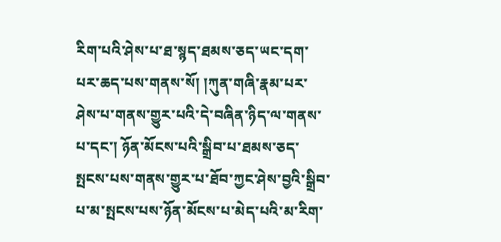རིག་པའི་ཤེས་པ་ཐ་སྙད་ཐམས་ཅད་ཡང་དག་པར་ཆད་པས་གནས་སོ། །ཀུན་གཞི་རྣམ་པར་ཤེས་པ་གནས་གྱུར་པའི་དེ་བཞིན་ཉིད་ལ་གནས་པ་དང་། ཉོན་མོངས་པའི་སྒྲིབ་པ་ཐམས་ཅད་སྤངས་པས་གནས་གྱུར་པ་ཐོབ་ཀྱང་ཤེས་བྱའི་སྒྲིབ་པ་མ་སྤངས་པས་ཉོན་མོངས་པ་མེད་པའི་མ་རིག་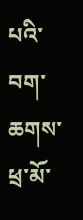པའི་བག་ཆགས་ཕྲ་མོ་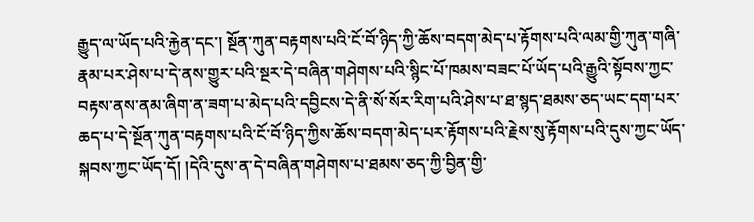རྒྱུད་ལ་ཡོད་པའི་རྐྱེན་དང་། སྔོན་ཀུན་བརྟགས་པའི་ངོ་བོ་ཉིད་ཀྱི་ཆོས་བདག་མེད་པ་རྟོགས་པའི་ལམ་གྱི་ཀུན་གཞི་རྣམ་པར་ཤེས་པ་དེ་ནས་གྱུར་པའི་སྔར་དེ་བཞིན་གཤེགས་པའི་སྙིང་པོ་ཁམས་བཟང་པོ་ཡོད་པའི་རྒྱུའི་སྟོབས་ཀྱང་བརྟས་ནས་ནམ་ཞིག་ན་ཟག་པ་མེད་པའི་དབྱིངས་དེ་ནི་སོ་སོར་རིག་པའི་ཤེས་པ་ཐ་སྙད་ཐམས་ཅད་ཡང་དག་པར་ཆད་པ་དེ་སྔོན་ཀུན་བརྟགས་པའི་ངོ་བོ་ཉིད་ཀྱིས་ཆོས་བདག་མེད་པར་རྟོགས་པའི་རྗེས་སུ་རྟོགས་པའི་དུས་ཀྱང་ཡོད་སྐབས་ཀྱང་ཡོད་དོ། །དེའི་དུས་ན་དེ་བཞིན་གཤེགས་པ་ཐམས་ཅད་ཀྱི་བྱིན་གྱི་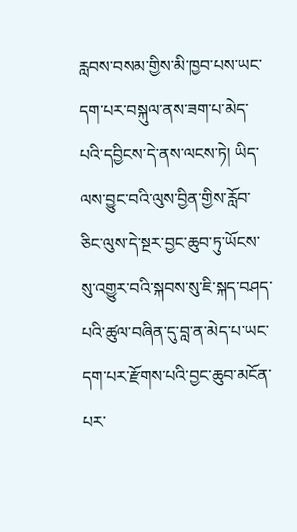རླབས་བསམ་གྱིས་མི་ཁྱབ་པས་ཡང་དག་པར་བསྐུལ་ནས་ཟག་པ་མེད་པའི་དབྱིངས་དེ་ནས་ལངས་ཏེ། ཡིད་ལས་བྱུང་བའི་ལུས་བྱིན་གྱིས་རློབ་ཅིང་ལུས་དེ་སྔར་བྱང་ཆུབ་ཏུ་ཡོངས་སུ་འགྱུར་བའི་སྐབས་སུ་ཇི་སྐད་བཤད་པའི་ཚུལ་བཞིན་དུ་བླ་ན་མེད་པ་ཡང་དག་པར་རྫོགས་པའི་བྱང་ཆུབ་མངོན་པར་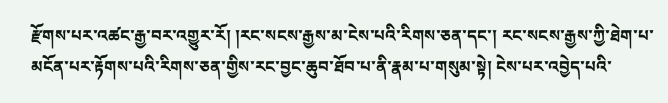རྫོགས་པར་འཚང་རྒྱ་བར་འགྱུར་རོ། །རང་སངས་རྒྱས་མ་ངེས་པའི་རིགས་ཅན་དང་། རང་སངས་རྒྱས་ཀྱི་ཐེག་པ་མངོན་པར་རྟོགས་པའི་རིགས་ཅན་གྱིས་རང་བྱང་ཆུབ་ཐོབ་པ་ནི་རྣམ་པ་གསུམ་སྟེ། ངེས་པར་འབྱེད་པའི་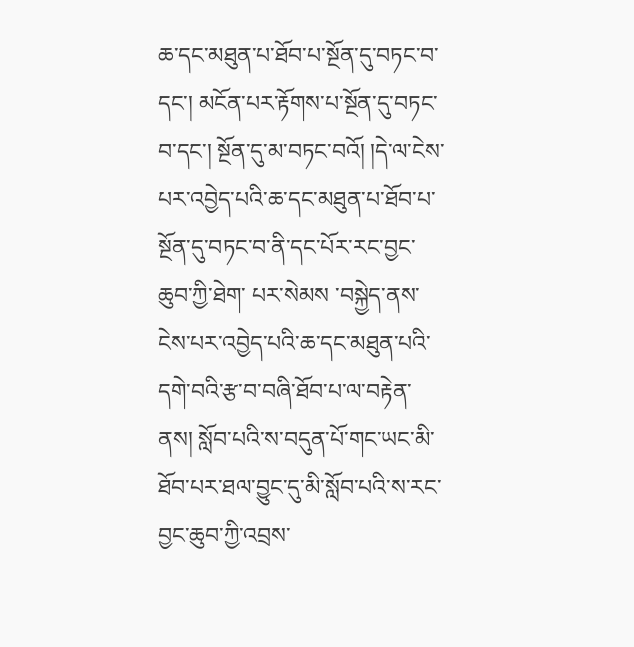ཆ་དང་མཐུན་པ་ཐོབ་པ་སྔོན་དུ་བཏང་བ་དང་། མངོན་པར་རྟོགས་པ་སྔོན་དུ་བཏང་བ་དང་། སྔོན་དུ་མ་བཏང་བའོ། །དེ་ལ་ངེས་པར་འབྱེད་པའི་ཆ་དང་མཐུན་པ་ཐོབ་པ་སྔོན་དུ་བཏང་བ་ནི་དང་པོར་རང་བྱང་ཆུབ་ཀྱི་ཐེག་ པར་སེམས ་བསྐྱེད་ནས་ངེས་པར་འབྱེད་པའི་ཆ་དང་མཐུན་པའི་དགེ་བའི་རྩ་བ་བཞི་ཐོབ་པ་ལ་བརྟེན་ནས། སློབ་པའི་ས་བདུན་པོ་གང་ཡང་མི་ཐོབ་པར་ཐལ་བྱུང་དུ་མི་སློབ་པའི་ས་རང་བྱང་ཆུབ་ཀྱི་འབྲས་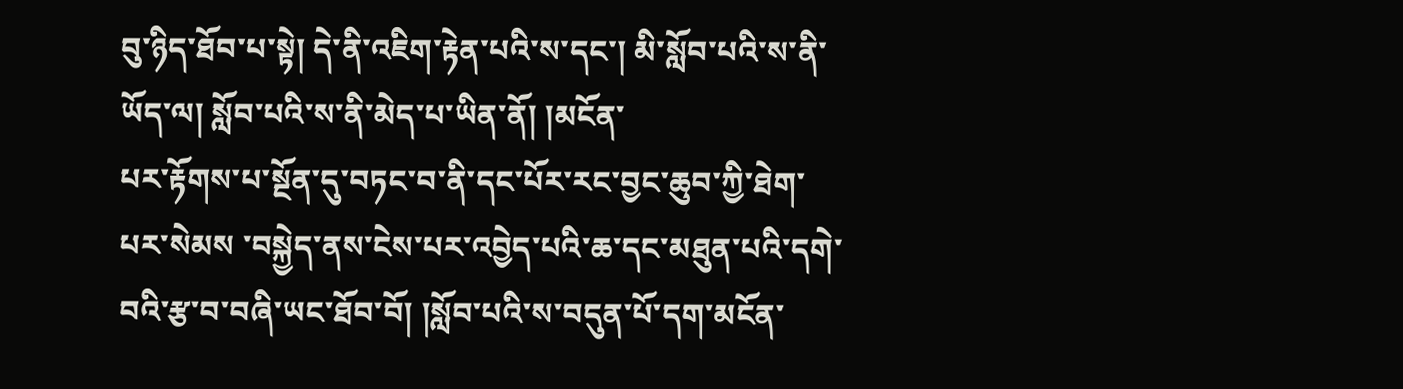བུ་ཉིད་ཐོབ་པ་སྟེ། དེ་ནི་འཇིག་རྟེན་པའི་ས་དང་། མི་སློབ་པའི་ས་ནི་ཡོད་ལ། སློབ་པའི་ས་ནི་མེད་པ་ཡིན་ནོ། །མངོན་
པར་རྟོགས་པ་སྔོན་དུ་བཏང་བ་ནི་དང་པོར་རང་བྱང་ཆུབ་ཀྱི་ཐེག་ པར་སེམས ་བསྐྱེད་ནས་ངེས་པར་འབྱེད་པའི་ཆ་དང་མཐུན་པའི་དགེ་བའི་རྩ་བ་བཞི་ཡང་ཐོབ་བོ། །སློབ་པའི་ས་བདུན་པོ་དག་མངོན་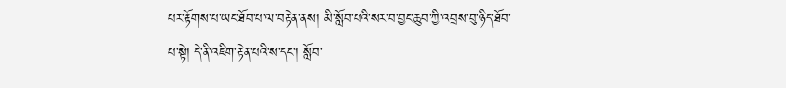པར་རྟོགས་པ་ཡང་ཐོབ་པ་ལ་བརྟེན་ནས། མི་སློབ་པའི་སར་བ་བྱང་ཆུབ་ཀྱི་འབྲས་བུ་ཉིད་ཐོབ་པ་སྟེ། དེ་ནི་འཇིག་རྟེན་པའི་ས་དང་། སློབ་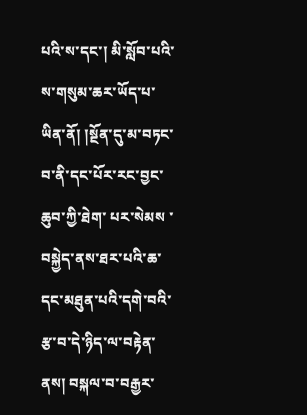པའི་ས་དང་། མི་སློབ་པའི་ས་གསུམ་ཆར་ཡོད་པ་ཡིན་ནོ། །སྔོན་དུ་མ་བཏང་བ་ནི་དང་པོར་རང་བྱང་ཆུབ་ཀྱི་ཐེག་ པར་སེམས ་བསྐྱེད་ནས་ཐར་པའི་ཆ་དང་མཐུན་པའི་དགེ་བའི་རྩ་བ་དེ་ཉིད་ལ་བརྟེན་ནས། བསྐལ་བ་བརྒྱར་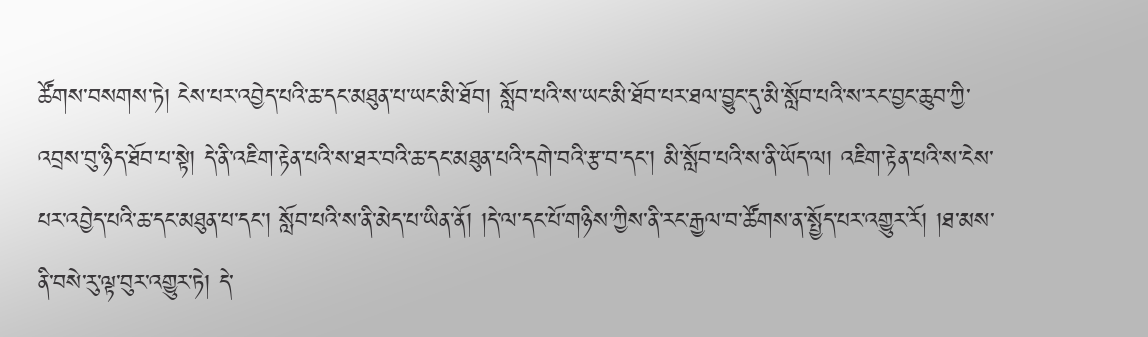ཚོགས་བསགས་ཏེ། ངེས་པར་འབྱེད་པའི་ཆ་དང་མཐུན་པ་ཡང་མི་ཐོབ། སློབ་པའི་ས་ཡང་མི་ཐོབ་པར་ཐལ་བྱུང་དུ་མི་སློབ་པའི་ས་རང་བྱང་ཆུབ་ཀྱི་འབྲས་བུ་ཉིད་ཐོབ་པ་སྟེ། དེ་ནི་འཇིག་རྟེན་པའི་ས་ཐར་བའི་ཆ་དང་མཐུན་པའི་དགེ་བའི་རྩ་བ་དང་། མི་སློབ་པའི་ས་ནི་ཡོད་ལ། འཇིག་རྟེན་པའི་ས་ངེས་པར་འབྱེད་པའི་ཆ་དང་མཐུན་པ་དང་། སློབ་པའི་ས་ནི་མེད་པ་ཡིན་ནོ། །དེ་ལ་དང་པོ་གཉིས་ཀྱིས་ནི་རང་རྒྱལ་བ་ཚོགས་ན་སྤྱོད་པར་འགྱུར་རོ། །ཐ་མས་ནི་བསེ་རུ་ལྟ་བུར་འགྱུར་ཏེ། དེ་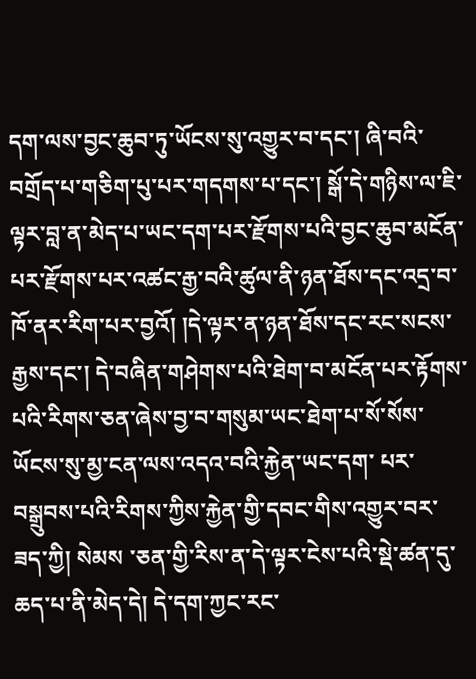དག་ལས་བྱང་ཆུབ་ཏུ་ཡོངས་སུ་འགྱུར་བ་དང་། ཞི་བའི་བགྲོད་པ་གཅིག་པུ་པར་གདགས་པ་དང་། སྒོ་དེ་གཉིས་ལ་ཇི་ལྟར་བླ་ན་མེད་པ་ཡང་དག་པར་རྫོགས་པའི་བྱང་ཆུབ་མངོན་པར་རྫོགས་པར་འཚང་རྒྱ་བའི་ཚུལ་ནི་ཉན་ཐོས་དང་འདྲ་བ་ཁོ་ནར་རིག་པར་བྱའོ། །དེ་ལྟར་ན་ཉན་ཐོས་དང་རང་སངས་རྒྱས་དང་། དེ་བཞིན་གཤེགས་པའི་ཐེག་བ་མངོན་པར་རྟོགས་པའི་རིགས་ཅན་ཞེས་བྱ་བ་གསུམ་ཡང་ཐེག་པ་སོ་སོས་ཡོངས་སུ་མྱ་ངན་ལས་འདའ་བའི་རྐྱེན་ཡང་དག་ པར་བསྒྲུབས་པའི་རིགས་ཀྱིས་རྐྱེན་གྱི་དབང་གིས་འགྱུར་བར་ཟད་ཀྱི། སེམས ་ཅན་གྱི་རིས་ན་དེ་ལྟར་ངེས་པའི་སྡེ་ཚན་དུ་ཆད་པ་ནི་མེད་དེ། དེ་དག་ཀྱང་རང་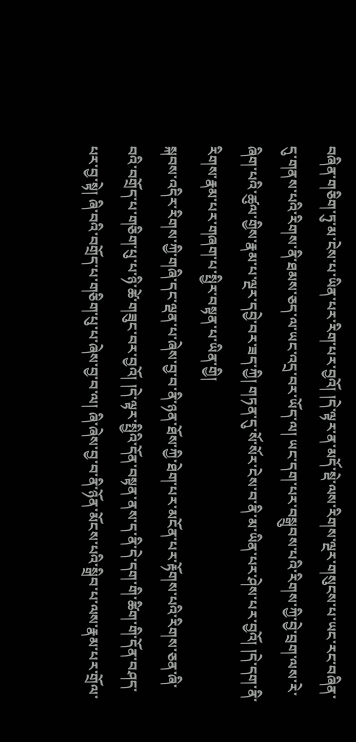བཞིན་གཅིག་ཏུ་མ་ངེས་པ་ཡིན་པར་རིག་པར་བྱའོ། །དེ་ལྟར་ན་མདོ་སྡེ་ལས་རིགས་ལྔར་གསུངས་པ་ཡང་རང་བཞིན་དུ་གནས་པའི་རིགས་ནི་ཐམས་ཅད་ལ་ཡང་འདྲ་བར་ཡོད་ལ། ཡང་དག་པར་བསྒྲུབས་པའི་རིགས་ཀྱི་བྱེ་བྲག་ལས་རེ་ཞིག་པའི་ཚུལ་གྱིས་རྣམ་པ་ལྔར་དབྱེ་བར་ཟད་ཀྱི། གཏན་དུ་སོ་སོར་ངེས་བ་ནི་མ་ཡིན་པར་ཤེས་པར་བྱའོ། །དེ་དག་ནི་རིགས་རྣམ་པར་གཞག་པ་སྤྱིར་བསྟན་པ་ཡིན་གྱི།
སྐབས་འདིར་རིགས་ཀྱི་གཞི་དང་ལྡན་པ་ཞེས་བྱ་བ་ནི་ཉན་ཐོས་ཀྱི་ཐེག་པར་མངོན་པར་རྟོགས་པའི་རིགས་ཅན་ཞི་བའི་བགྲོད་པ་གཅིག་པུ་པ་ཉི་ཚེ་གཟུང་བར་བྱའོ། །དེ་ལྟར་སྤྱིའི་དོན་བསྟན་ནས་ད་ནི་དེ་དག་གི་ཚིག་གི་དོན་བཤད་པར་བྱ་སྟེ། ཞི་བའི་བགྲོད་པ་གཅིག་པུ་པ་ཞེས་བྱ་བ་ལ། ཞི་ཞེས་བྱ་བ་ནི་ཉོན་མོངས་པའི་སྒྲིབ་པ་ལས་རྣམ་པར་གྲོལ་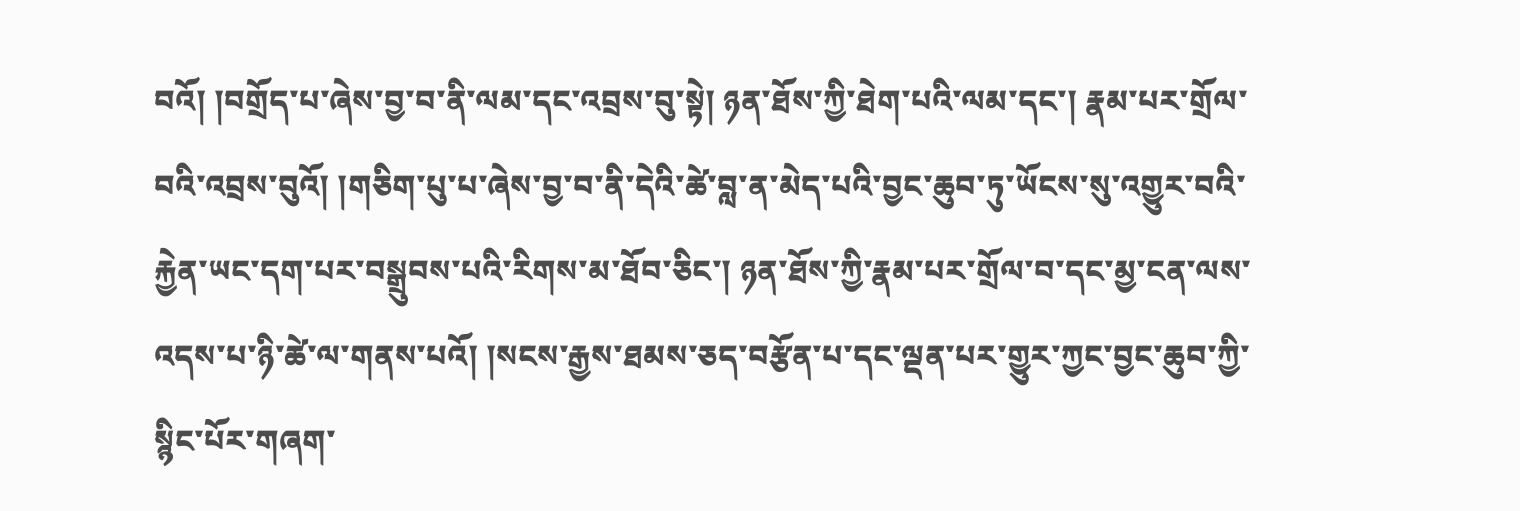བའོ། །བགྲོད་པ་ཞེས་བྱ་བ་ནི་ལམ་དང་འབྲས་བུ་སྟེ། ཉན་ཐོས་ཀྱི་ཐེག་པའི་ལམ་དང་། རྣམ་པར་གྲོལ་བའི་འབྲས་བུའོ། །གཅིག་པུ་པ་ཞེས་བྱ་བ་ནི་དེའི་ཚེ་བླ་ན་མེད་པའི་བྱང་ཆུབ་ཏུ་ཡོངས་སུ་འགྱུར་བའི་རྐྱེན་ཡང་དག་པར་བསྒྲུབས་པའི་རིགས་མ་ཐོབ་ཅིང་། ཉན་ཐོས་ཀྱི་རྣམ་པར་གྲོལ་བ་དང་མྱ་ངན་ལས་འདས་པ་ཉི་ཚེ་ལ་གནས་པའོ། །སངས་རྒྱས་ཐམས་ཅད་བརྩོན་པ་དང་ལྡན་པར་གྱུར་ཀྱང་བྱང་ཆུབ་ཀྱི་སྙིང་པོར་གཞག་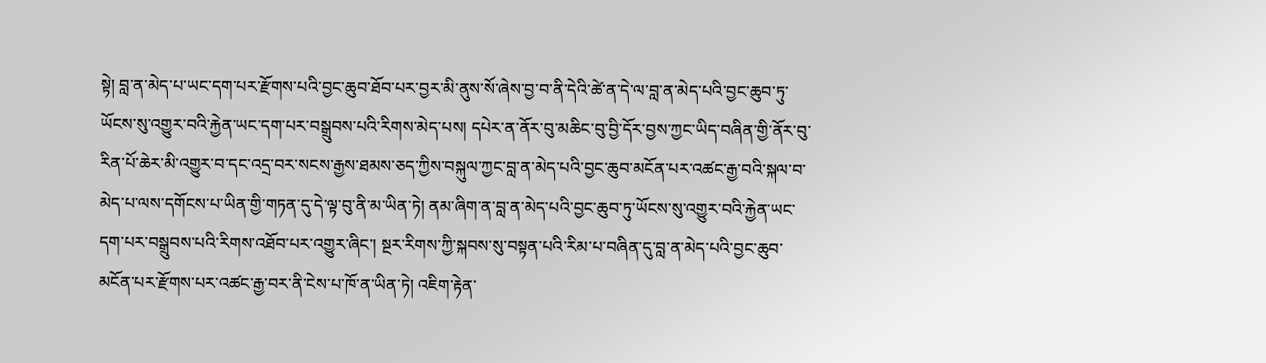སྟེ། བླ་ན་མེད་པ་ཡང་དག་པར་རྫོགས་པའི་བྱང་ཆུབ་ཐོབ་པར་བྱར་མི་ནུས་སོ་ཞེས་བྱ་བ་ནི་དེའི་ཚེ་ན་དེ་ལ་བླ་ན་མེད་པའི་བྱང་ཆུབ་ཏུ་ཡོངས་སུ་འགྱུར་བའི་རྐྱེན་ཡང་དག་པར་བསྒྲུབས་པའི་རིགས་མེད་པས། དཔེར་ན་ནོར་བུ་མཆིང་བུ་བྱི་དོར་བྱས་ཀྱང་ཡིད་བཞིན་གྱི་ནོར་བུ་རིན་པོ་ཆེར་མི་འགྱུར་བ་དང་འདྲ་བར་སངས་རྒྱས་ཐམས་ཅད་ཀྱིས་བསྐུལ་ཀྱང་བླ་ན་མེད་པའི་བྱང་ཆུབ་མངོན་པར་འཚང་རྒྱ་བའི་སྐལ་བ་མེད་པ་ལས་དགོངས་པ་ཡིན་གྱི་གཏན་དུ་དེ་ལྟ་བུ་ནི་མ་ཡིན་ཏེ། ནམ་ཞིག་ན་བླ་ན་མེད་པའི་བྱང་ཆུབ་ཏུ་ཡོངས་སུ་འགྱུར་བའི་རྐྱེན་ཡང་དག་པར་བསྒྲུབས་པའི་རིགས་འཐོབ་པར་འགྱུར་ཞིང་། སྔར་རིགས་ཀྱི་སྐབས་སུ་བསྟན་པའི་རིམ་པ་བཞིན་དུ་བླ་ན་མེད་པའི་བྱང་ཆུབ་མངོན་པར་རྫོགས་པར་འཚང་རྒྱ་བར་ནི་ངེས་པ་ཁོ་ན་ཡིན་ཏེ། འཇིག་རྟེན་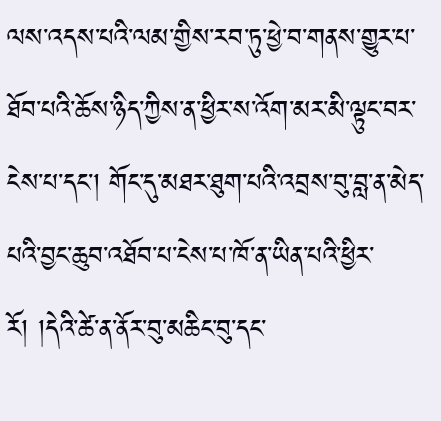ལས་འདས་པའི་ལམ་གྱིས་རབ་ཏུ་ཕྱེ་བ་གནས་གྱུར་པ་ཐོབ་པའི་ཆོས་ཉིད་ཀྱིས་ན་ཕྱིར་ས་འོག་མར་མི་ལྟུང་བར་ངེས་པ་དང་། གོང་དུ་མཐར་ཐུག་པའི་འབྲས་བུ་བླ་ན་མེད་པའི་བྱང་ཆུབ་འཐོབ་པ་ངེས་པ་ཁོ་ན་ཡིན་པའི་ཕྱིར་རོ། །དེའི་ཚེ་ན་ནོར་བུ་མཆིང་བུ་དང་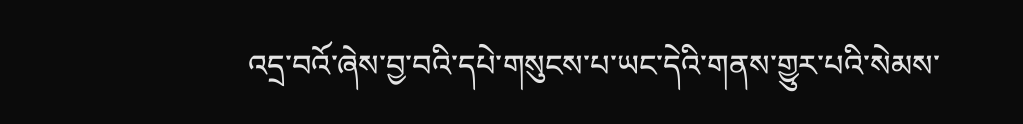འདྲ་བའོ་ཞེས་བྱ་བའི་དཔེ་གསུངས་པ་ཡང་དེའི་གནས་གྱུར་པའི་སེམས་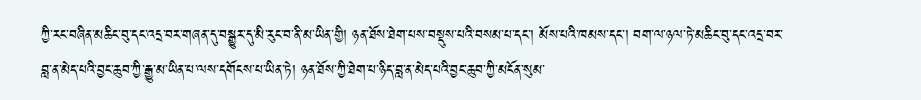ཀྱི་རང་བཞིན་མཆིང་བུ་དང་འདྲ་བར་གཞན་དུ་བསྒྱུར་དུ་མི་རུང་བ་ནི་མ་ཡིན་གྱི། ཉན་ཐོས་ཐེག་པས་བསྡུས་པའི་བསམ་པ་དང་། མོས་པའི་ཁམས་དང་། བག་ལ་ཉལ་ཏེ་མཆིང་བུ་དང་འདྲ་བར་བླ་ན་མེད་པའི་བྱང་ཆུབ་ཀྱི་རྒྱུ་མ་ཡིན་པ་ལས་དགོངས་པ་ཡིན་ཏེ། ཉན་ཐོས་ཀྱི་ཐེག་པ་ཉིད་བླ་ན་མེད་པའི་བྱང་ཆུབ་ཀྱི་མངོན་སུམ་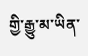གྱི་རྒྱུ་མ་ཡིན་